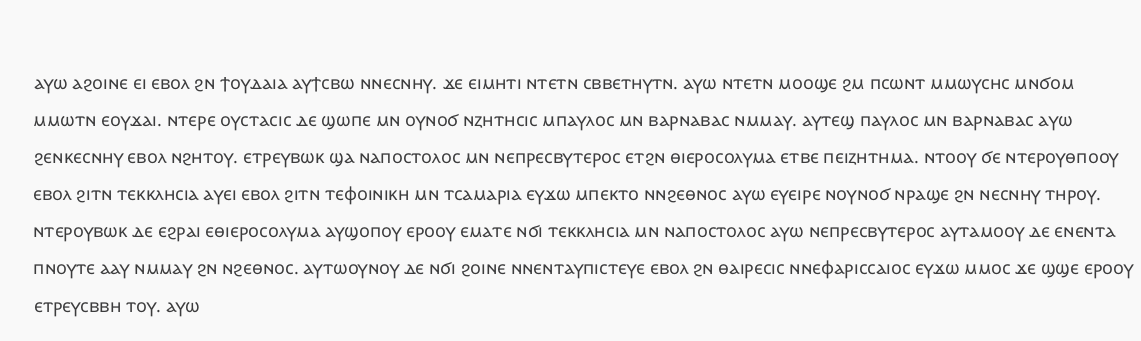ⲁⲩⲱ ⲁϩⲟⲓⲛⲉ ⲉⲓ ⲉⲃⲟⲗ ϩⲛ ϯⲟⲩⲇⲁⲓⲁ ⲁⲩϯⲥⲃⲱ ⲛⲛⲉⲥⲛⲏⲩ. ϫⲉ ⲉⲓⲙⲏⲧⲓ ⲛⲧⲉⲧⲛ ⲥⲃⲃⲉⲧⲏⲩⲧⲛ. ⲁⲩⲱ ⲛⲧⲉⲧⲛ ⲙⲟⲟϣⲉ ϩⲙ ⲡⲥⲱⲛⲧ ⲙⲙⲱⲩⲥⲏⲥ ⲙⲛϭⲟⲙ ⲙⲙⲱⲧⲛ ⲉⲟⲩϫⲁⲓ. ⲛⲧⲉⲣⲉ ⲟⲩⲥⲧⲁⲥⲓⲥ ⲇⲉ ϣⲱⲡⲉ ⲙⲛ ⲟⲩⲛⲟϭ ⲛⲍⲏⲧⲏⲥⲓⲥ ⲙⲡⲁⲩⲗⲟⲥ ⲙⲛ ⲃⲁⲣⲛⲁⲃⲁⲥ ⲛⲙⲙⲁⲩ. ⲁⲩⲧⲉϣ ⲡⲁⲩⲗⲟⲥ ⲙⲛ ⲃⲁⲣⲛⲁⲃⲁⲥ ⲁⲩⲱ ϩⲉⲛⲕⲉⲥⲛⲏⲩ ⲉⲃⲟⲗ ⲛϩⲏⲧⲟⲩ. ⲉⲧⲣⲉⲩⲃⲱⲕ ϣⲁ ⲛⲁⲡⲟⲥⲧⲟⲗⲟⲥ ⲙⲛ ⲛⲉⲡⲣⲉⲥⲃⲩⲧⲉⲣⲟⲥ ⲉⲧϩⲛ ⲑⲓⲉⲣⲟⲥⲟⲗⲩⲙⲁ ⲉⲧⲃⲉ ⲡⲉⲓⲍⲏⲧⲏⲙⲁ. ⲛⲧⲟⲟⲩ ϭⲉ ⲛⲧⲉⲣⲟⲩⲑⲡⲟⲟⲩ ⲉⲃⲟⲗ ϩⲓⲧⲛ ⲧⲉⲕⲕⲗⲏⲥⲓⲁ ⲁⲩⲉⲓ ⲉⲃⲟⲗ ϩⲓⲧⲛ ⲧⲉⲫⲟⲓⲛⲓⲕⲏ ⲙⲛ ⲧⲥⲁⲙⲁⲣⲓⲁ ⲉⲩϫⲱ ⲙⲡⲉⲕⲧⲟ ⲛⲛϩⲉⲑⲛⲟⲥ ⲁⲩⲱ ⲉⲩⲉⲓⲣⲉ ⲛⲟⲩⲛⲟϭ ⲛⲣⲁϣⲉ ϩⲛ ⲛⲉⲥⲛⲏⲩ ⲧⲏⲣⲟⲩ. ⲛⲧⲉⲣⲟⲩⲃⲱⲕ ⲇⲉ ⲉϩⲣⲁⲓ ⲉⲑⲓⲉⲣⲟⲥⲟⲗⲩⲙⲁ ⲁⲩϣⲟⲡⲟⲩ ⲉⲣⲟⲟⲩ ⲉⲙⲁⲧⲉ ⲛϭⲓ ⲧⲉⲕⲕⲗⲏⲥⲓⲁ ⲙⲛ ⲛⲁⲡⲟⲥⲧⲟⲗⲟⲥ ⲁⲩⲱ ⲛⲉⲡⲣⲉⲥⲃⲩⲧⲉⲣⲟⲥ ⲁⲩⲧⲁⲙⲟⲟⲩ ⲇⲉ ⲉⲛⲉⲛⲧⲁ ⲡⲛⲟⲩⲧⲉ ⲁⲁⲩ ⲛⲙⲙⲁⲩ ϩⲛ ⲛϩⲉⲑⲛⲟⲥ. ⲁⲩⲧⲱⲟⲩⲛⲟⲩ ⲇⲉ ⲛϭⲓ ϩⲟⲓⲛⲉ ⲛⲛⲉⲛⲧⲁⲩⲡⲓⲥⲧⲉⲩⲉ ⲉⲃⲟⲗ ϩⲛ ⲑⲁⲓⲣⲉⲥⲓⲥ ⲛⲛⲉⲫⲁⲣⲓⲥⲥⲁⲓⲟⲥ ⲉⲩϫⲱ ⲙⲙⲟⲥ ϫⲉ ϣϣⲉ ⲉⲣⲟⲟⲩ ⲉⲧⲣⲉⲩⲥⲃⲃⲏ ⲧⲟⲩ. ⲁⲩⲱ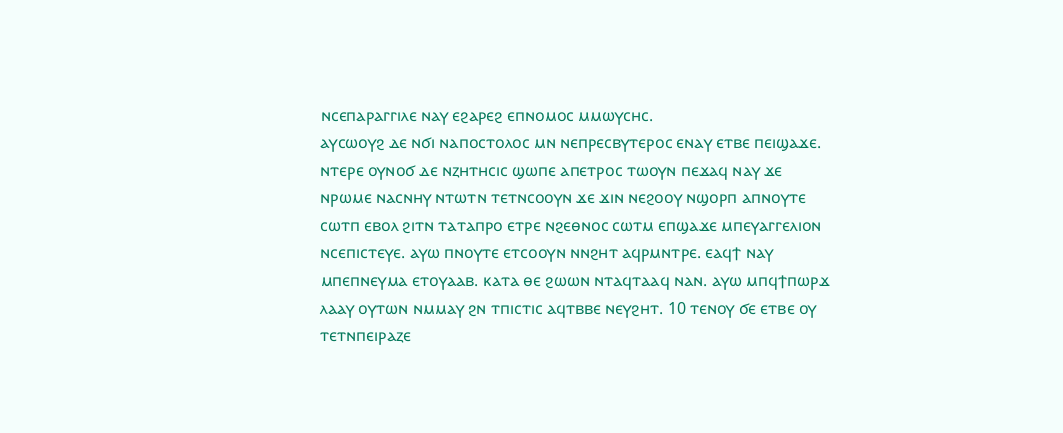ⲛⲥⲉⲡⲁⲣⲁⲅⲅⲓⲗⲉ ⲛⲁⲩ ⲉϩⲁⲣⲉϩ ⲉⲡⲛⲟⲙⲟⲥ ⲙⲙⲱⲩⲥⲏⲥ.
ⲁⲩⲥⲱⲟⲩϩ ⲇⲉ ⲛϭⲓ ⲛⲁⲡⲟⲥⲧⲟⲗⲟⲥ ⲙⲛ ⲛⲉⲡⲣⲉⲥⲃⲩⲧⲉⲣⲟⲥ ⲉⲛⲁⲩ ⲉⲧⲃⲉ ⲡⲉⲓϣⲁϫⲉ. ⲛⲧⲉⲣⲉ ⲟⲩⲛⲟϭ ⲇⲉ ⲛⲍⲏⲧⲏⲥⲓⲥ ϣⲱⲡⲉ ⲁⲡⲉⲧⲣⲟⲥ ⲧⲱⲟⲩⲛ ⲡⲉϫⲁϥ ⲛⲁⲩ ϫⲉ ⲛⲣⲱⲙⲉ ⲛⲁⲥⲛⲏⲩ ⲛⲧⲱⲧⲛ ⲧⲉⲧⲛⲥⲟⲟⲩⲛ ϫⲉ ϫⲓⲛ ⲛⲉϩⲟⲟⲩ ⲛϣⲟⲣⲡ ⲁⲡⲛⲟⲩⲧⲉ ⲥⲱⲧⲡ ⲉⲃⲟⲗ ϩⲓⲧⲛ ⲧⲁⲧⲁⲡⲣⲟ ⲉⲧⲣⲉ ⲛϩⲉⲑⲛⲟⲥ ⲥⲱⲧⲙ ⲉⲡϣⲁϫⲉ ⲙⲡⲉⲩⲁⲅⲅⲉⲗⲓⲟⲛ ⲛⲥⲉⲡⲓⲥⲧⲉⲩⲉ. ⲁⲩⲱ ⲡⲛⲟⲩⲧⲉ ⲉⲧⲥⲟⲟⲩⲛ ⲛⲛϩⲏⲧ ⲁϥⲣⲙⲛⲧⲣⲉ. ⲉⲁϥϯ ⲛⲁⲩ ⲙⲡⲉⲡⲛⲉⲩⲙⲁ ⲉⲧⲟⲩⲁⲁⲃ. ⲕⲁⲧⲁ ⲑⲉ ϩⲱⲱⲛ ⲛⲧⲁϥⲧⲁⲁϥ ⲛⲁⲛ. ⲁⲩⲱ ⲙⲡϥϯⲡⲱⲣϫ ⲗⲁⲁⲩ ⲟⲩⲧⲱⲛ ⲛⲙⲙⲁⲩ ϩⲛ ⲧⲡⲓⲥⲧⲓⲥ ⲁϥⲧⲃⲃⲉ ⲛⲉⲩϩⲏⲧ. 10 ⲧⲉⲛⲟⲩ ϭⲉ ⲉⲧⲃⲉ ⲟⲩ ⲧⲉⲧⲛⲡⲉⲓⲣⲁⲍⲉ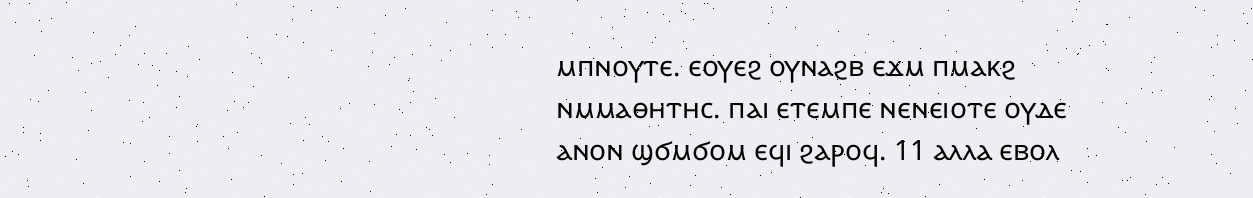ⲙⲡⲛⲟⲩⲧⲉ. ⲉⲟⲩⲉϩ ⲟⲩⲛⲁϩⲃ ⲉϫⲙ ⲡⲙⲁⲕϩ ⲛⲙⲙⲁⲑⲏⲧⲏⲥ. ⲡⲁⲓ ⲉⲧⲉⲙⲡⲉ ⲛⲉⲛⲉⲓⲟⲧⲉ ⲟⲩⲇⲉ ⲁⲛⲟⲛ ϣϭⲙϭⲟⲙ ⲉϥⲓ ϩⲁⲣⲟϥ. 11 ⲁⲗⲗⲁ ⲉⲃⲟⲗ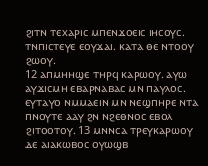ϩⲓⲧⲛ ⲧⲉⲭⲁⲣⲓⲥ ⲙⲡⲉⲛϫⲟⲉⲓⲥ ⲓⲏⲥⲟⲩⲥ. ⲧⲛⲡⲓⲥⲧⲉⲩⲉ ⲉⲟⲩϫⲁⲓ. ⲕⲁⲧⲁ ⲑⲉ ⲛⲧⲟⲟⲩ ϩⲱⲟⲩ.
12 ⲁⲡⲙⲏⲏϣⲉ ⲧⲏⲣϥ ⲕⲁⲣⲱⲟⲩ. ⲁⲩⲱ ⲁⲩϫⲓⲥⲙⲏ ⲉⲃⲁⲣⲛⲁⲃⲁⲥ ⲙⲛ ⲡⲁⲩⲗⲟⲥ. ⲉⲩⲧⲁⲩⲟ ⲛⲙⲙⲁⲉⲓⲛ ⲙⲛ ⲛⲉϣⲡⲏⲣⲉ ⲛⲧⲁ ⲡⲛⲟⲩⲧⲉ ⲁⲁⲩ ϩⲛ ⲛϩⲉⲑⲛⲟⲥ ⲉⲃⲟⲗ ϩⲓⲧⲟⲟⲧⲟⲩ. 13 ⲙⲛⲛⲥⲁ ⲧⲣⲉⲩⲕⲁⲣⲱⲟⲩ ⲇⲉ ⲁⲓⲁⲕⲱⲃⲟⲥ ⲟⲩⲱϣⲃ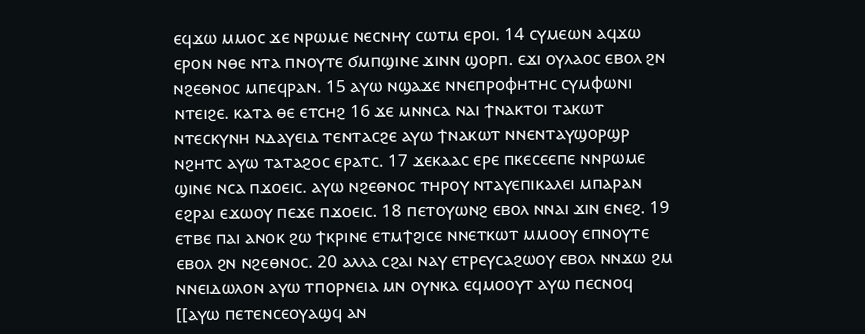ⲉϥϫⲱ ⲙⲙⲟⲥ ϫⲉ ⲛⲣⲱⲙⲉ ⲛⲉⲥⲛⲏⲩ ⲥⲱⲧⲙ ⲉⲣⲟⲓ. 14 ⲥⲩⲙⲉⲱⲛ ⲁϥϫⲱ ⲉⲣⲟⲛ ⲛⲑⲉ ⲛⲧⲁ ⲡⲛⲟⲩⲧⲉ ϭⲙⲡϣⲓⲛⲉ ϫⲓⲛⲛ ϣⲟⲣⲡ. ⲉϫⲓ ⲟⲩⲗⲁⲟⲥ ⲉⲃⲟⲗ ϩⲛ ⲛϩⲉⲑⲛⲟⲥ ⲙⲡⲉϥⲣⲁⲛ. 15 ⲁⲩⲱ ⲛϣⲁϫⲉ ⲛⲛⲉⲡⲣⲟⲫⲏⲧⲏⲥ ⲥⲩⲙⲫⲱⲛⲓ ⲛⲧⲉⲓϩⲉ. ⲕⲁⲧⲁ ⲑⲉ ⲉⲧⲥⲏϩ 16 ϫⲉ ⲙⲛⲛⲥⲁ ⲛⲁⲓ ϯⲛⲁⲕⲧⲟⲓ ⲧⲁⲕⲱⲧ ⲛⲧⲉⲥⲕⲩⲛⲏ ⲛⲇⲁⲩⲉⲓⲇ ⲧⲉⲛⲧⲁⲥϩⲉ ⲁⲩⲱ ϯⲛⲁⲕⲱⲧ ⲛⲛⲉⲛⲧⲁⲩϣⲟⲣϣⲣ ⲛϩⲏⲧⲥ ⲁⲩⲱ ⲧⲁⲧⲁϩⲟⲥ ⲉⲣⲁⲧⲥ. 17 ϫⲉⲕⲁⲁⲥ ⲉⲣⲉ ⲡⲕⲉⲥⲉⲉⲡⲉ ⲛⲛⲣⲱⲙⲉ ϣⲓⲛⲉ ⲛⲥⲁ ⲡϫⲟⲉⲓⲥ. ⲁⲩⲱ ⲛϩⲉⲑⲛⲟⲥ ⲧⲏⲣⲟⲩ ⲛⲧⲁⲩⲉⲡⲓⲕⲁⲗⲉⲓ ⲙⲡⲁⲣⲁⲛ ⲉϩⲣⲁⲓ ⲉϫⲱⲟⲩ ⲡⲉϫⲉ ⲡϫⲟⲉⲓⲥ. 18 ⲡⲉⲧⲟⲩⲱⲛϩ ⲉⲃⲟⲗ ⲛⲛⲁⲓ ϫⲓⲛ ⲉⲛⲉϩ. 19 ⲉⲧⲃⲉ ⲡⲁⲓ ⲁⲛⲟⲕ ϩⲱ ϯⲕⲣⲓⲛⲉ ⲉⲧⲙϯϩⲓⲥⲉ ⲛⲛⲉⲧⲕⲱⲧ ⲙⲙⲟⲟⲩ ⲉⲡⲛⲟⲩⲧⲉ ⲉⲃⲟⲗ ϩⲛ ⲛϩⲉⲑⲛⲟⲥ. 20 ⲁⲗⲗⲁ ⲥϩⲁⲓ ⲛⲁⲩ ⲉⲧⲣⲉⲩⲥⲁϩⲱⲟⲩ ⲉⲃⲟⲗ ⲛⲛϫⲱ ϩⲙ ⲛⲛⲉⲓⲇⲱⲗⲟⲛ ⲁⲩⲱ ⲧⲡⲟⲣⲛⲉⲓⲁ ⲙⲛ ⲟⲩⲛⲕⲁ ⲉϥⲙⲟⲟⲩⲧ ⲁⲩⲱ ⲡⲉⲥⲛⲟϥ [[ⲁⲩⲱ ⲡⲉⲧⲉⲛⲥⲉⲟⲩⲁϣϥ ⲁⲛ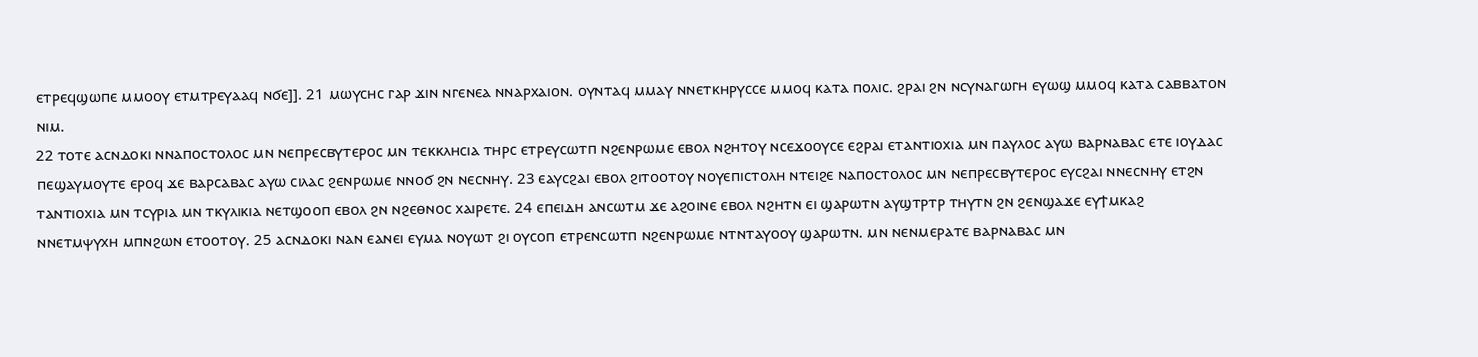ⲉⲧⲣⲉϥϣⲱⲡⲉ ⲙⲙⲟⲟⲩ ⲉⲧⲙⲧⲣⲉⲩⲁⲁϥ ⲛϭⲉ]]. 21 ⲙⲱⲩⲥⲏⲥ ⲅⲁⲣ ϫⲓⲛ ⲛⲅⲉⲛⲉⲁ ⲛⲛⲁⲣⲭⲁⲓⲟⲛ. ⲟⲩⲛⲧⲁϥ ⲙⲙⲁⲩ ⲛⲛⲉⲧⲕⲏⲣⲩⲥⲥⲉ ⲙⲙⲟϥ ⲕⲁⲧⲁ ⲡⲟⲗⲓⲥ. ϩⲣⲁⲓ ϩⲛ ⲛⲥⲩⲛⲁⲅⲱⲅⲏ ⲉⲩⲱϣ ⲙⲙⲟϥ ⲕⲁⲧⲁ ⲥⲁⲃⲃⲁⲧⲟⲛ ⲛⲓⲙ.
22 ⲧⲟⲧⲉ ⲁⲥⲛⲇⲟⲕⲓ ⲛⲛⲁⲡⲟⲥⲧⲟⲗⲟⲥ ⲙⲛ ⲛⲉⲡⲣⲉⲥⲃⲩⲧⲉⲣⲟⲥ ⲙⲛ ⲧⲉⲕⲕⲗⲏⲥⲓⲁ ⲧⲏⲣⲥ ⲉⲧⲣⲉⲩⲥⲱⲧⲡ ⲛϩⲉⲛⲣⲱⲙⲉ ⲉⲃⲟⲗ ⲛϩⲏⲧⲟⲩ ⲛⲥⲉϫⲟⲟⲩⲥⲉ ⲉϩⲣⲁⲓ ⲉⲧⲁⲛⲧⲓⲟⲭⲓⲁ ⲙⲛ ⲡⲁⲩⲗⲟⲥ ⲁⲩⲱ ⲃⲁⲣⲛⲁⲃⲁⲥ ⲉⲧⲉ ⲓⲟⲩⲇⲁⲥ ⲡⲉϣⲁⲩⲙⲟⲩⲧⲉ ⲉⲣⲟϥ ϫⲉ ⲃⲁⲣⲥⲁⲃⲁⲥ ⲁⲩⲱ ⲥⲓⲗⲁⲥ ϩⲉⲛⲣⲱⲙⲉ ⲛⲛⲟϭ ϩⲛ ⲛⲉⲥⲛⲏⲩ. 23 ⲉⲁⲩⲥϩⲁⲓ ⲉⲃⲟⲗ ϩⲓⲧⲟⲟⲧⲟⲩ ⲛⲟⲩⲉⲡⲓⲥⲧⲟⲗⲏ ⲛⲧⲉⲓϩⲉ ⲛⲁⲡⲟⲥⲧⲟⲗⲟⲥ ⲙⲛ ⲛⲉⲡⲣⲉⲥⲃⲩⲧⲉⲣⲟⲥ ⲉⲩⲥϩⲁⲓ ⲛⲛⲉⲥⲛⲏⲩ ⲉⲧϩⲛ ⲧⲁⲛⲧⲓⲟⲭⲓⲁ ⲙⲛ ⲧⲥⲩⲣⲓⲁ ⲙⲛ ⲧⲕⲩⲗⲓⲕⲓⲁ ⲛⲉⲧϣⲟⲟⲡ ⲉⲃⲟⲗ ϩⲛ ⲛϩⲉⲑⲛⲟⲥ ⲭⲁⲓⲣⲉⲧⲉ. 24 ⲉⲡⲉⲓⲇⲏ ⲁⲛⲥⲱⲧⲙ ϫⲉ ⲁϩⲟⲓⲛⲉ ⲉⲃⲟⲗ ⲛϩⲏⲧⲛ ⲉⲓ ϣⲁⲣⲱⲧⲛ ⲁⲩϣⲧⲣⲧⲣ ⲧⲏⲩⲧⲛ ϩⲛ ϩⲉⲛϣⲁϫⲉ ⲉⲩϯⲙⲕⲁϩ ⲛⲛⲉⲧⲙⲯⲩⲭⲏ ⲙⲡⲛϩⲱⲛ ⲉⲧⲟⲟⲧⲟⲩ. 25 ⲁⲥⲛⲇⲟⲕⲓ ⲛⲁⲛ ⲉⲁⲛⲉⲓ ⲉⲩⲙⲁ ⲛⲟⲩⲱⲧ ϩⲓ ⲟⲩⲥⲟⲡ ⲉⲧⲣⲉⲛⲥⲱⲧⲡ ⲛϩⲉⲛⲣⲱⲙⲉ ⲛⲧⲛⲧⲁⲩⲟⲟⲩ ϣⲁⲣⲱⲧⲛ. ⲙⲛ ⲛⲉⲛⲙⲉⲣⲁⲧⲉ ⲃⲁⲣⲛⲁⲃⲁⲥ ⲙⲛ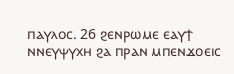ⲡⲁⲩⲗⲟⲥ. 26 ϩⲉⲛⲣⲱⲙⲉ ⲉⲁⲩϯ ⲛⲛⲉⲩⲯⲩⲭⲏ ϩⲁ ⲡⲣⲁⲛ ⲙⲡⲉⲛϫⲟⲉⲓⲥ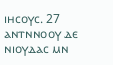ⲓⲏⲥⲟⲩⲥ. 27 ⲁⲛⲧⲛⲛⲟⲟⲩ ⲇⲉ ⲛⲓⲟⲩⲇⲁⲥ ⲙⲛ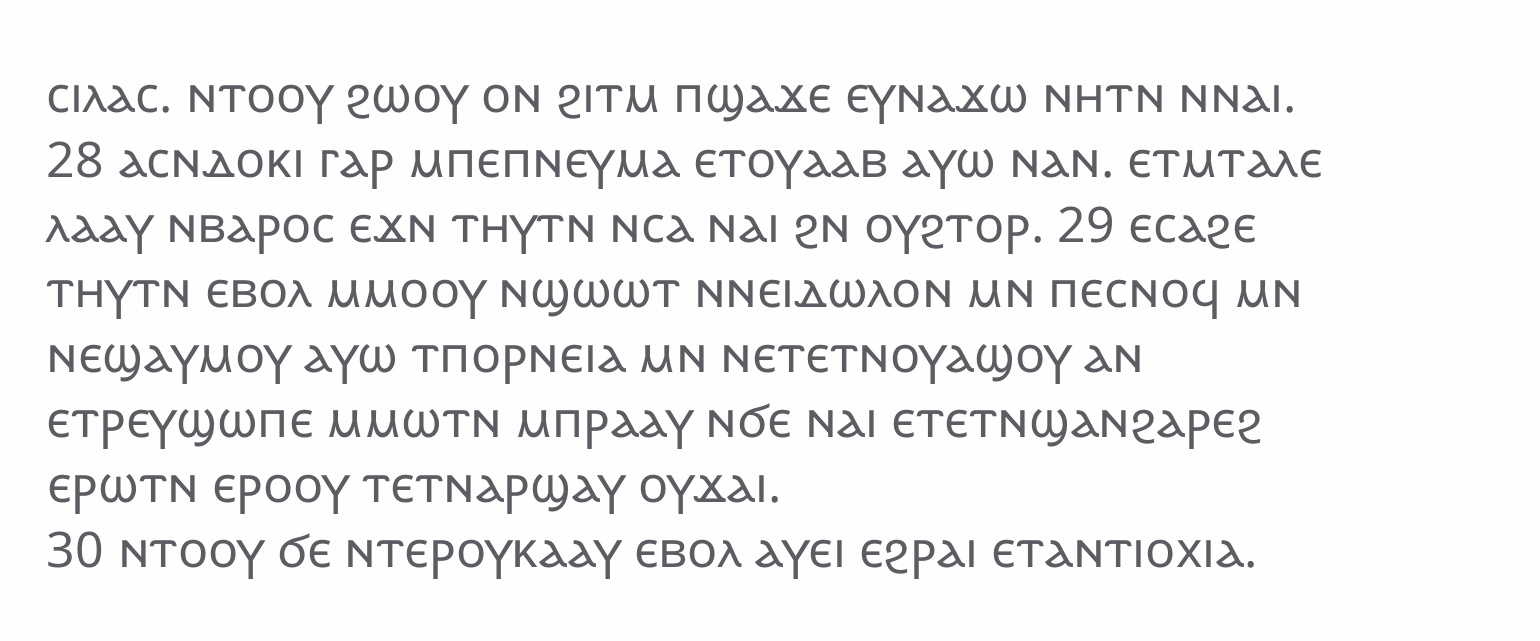ⲥⲓⲗⲁⲥ. ⲛⲧⲟⲟⲩ ϩⲱⲟⲩ ⲟⲛ ϩⲓⲧⲙ ⲡϣⲁϫⲉ ⲉⲩⲛⲁϫⲱ ⲛⲏⲧⲛ ⲛⲛⲁⲓ. 28 ⲁⲥⲛⲇⲟⲕⲓ ⲅⲁⲣ ⲙⲡⲉⲡⲛⲉⲩⲙⲁ ⲉⲧⲟⲩⲁⲁⲃ ⲁⲩⲱ ⲛⲁⲛ. ⲉⲧⲙⲧⲁⲗⲉ ⲗⲁⲁⲩ ⲛⲃⲁⲣⲟⲥ ⲉϫⲛ ⲧⲏⲩⲧⲛ ⲛⲥⲁ ⲛⲁⲓ ϩⲛ ⲟⲩϩⲧⲟⲣ. 29 ⲉⲥⲁϩⲉ ⲧⲏⲩⲧⲛ ⲉⲃⲟⲗ ⲙⲙⲟⲟⲩ ⲛϣⲱⲱⲧ ⲛⲛⲉⲓⲇⲱⲗⲟⲛ ⲙⲛ ⲡⲉⲥⲛⲟϥ ⲙⲛ ⲛⲉϣⲁⲩⲙⲟⲩ ⲁⲩⲱ ⲧⲡⲟⲣⲛⲉⲓⲁ ⲙⲛ ⲛⲉⲧⲉⲧⲛⲟⲩⲁϣⲟⲩ ⲁⲛ ⲉⲧⲣⲉⲩϣⲱⲡⲉ ⲙⲙⲱⲧⲛ ⲙⲡⲣⲁⲁⲩ ⲛϭⲉ ⲛⲁⲓ ⲉⲧⲉⲧⲛϣⲁⲛϩⲁⲣⲉϩ ⲉⲣⲱⲧⲛ ⲉⲣⲟⲟⲩ ⲧⲉⲧⲛⲁⲣϣⲁⲩ ⲟⲩϫⲁⲓ.
30 ⲛⲧⲟⲟⲩ ϭⲉ ⲛⲧⲉⲣⲟⲩⲕⲁⲁⲩ ⲉⲃⲟⲗ ⲁⲩⲉⲓ ⲉϩⲣⲁⲓ ⲉⲧⲁⲛⲧⲓⲟⲭⲓⲁ.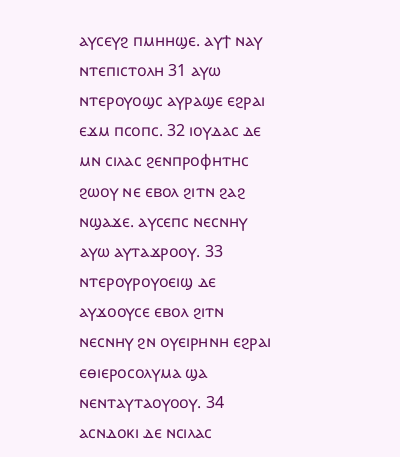ⲁⲩⲥⲉⲩϩ ⲡⲙⲏⲏϣⲉ. ⲁⲩϯ ⲛⲁⲩ ⲛⲧⲉⲡⲓⲥⲧⲟⲗⲏ 31 ⲁⲩⲱ ⲛⲧⲉⲣⲟⲩⲟϣⲥ ⲁⲩⲣⲁϣⲉ ⲉϩⲣⲁⲓ ⲉϫⲙ ⲡⲥⲟⲡⲥ. 32 ⲓⲟⲩⲇⲁⲥ ⲇⲉ ⲙⲛ ⲥⲓⲗⲁⲥ ϩⲉⲛⲡⲣⲟⲫⲏⲧⲏⲥ ϩⲱⲟⲩ ⲛⲉ ⲉⲃⲟⲗ ϩⲓⲧⲛ ϩⲁϩ ⲛϣⲁϫⲉ. ⲁⲩⲥⲉⲡⲥ ⲛⲉⲥⲛⲏⲩ ⲁⲩⲱ ⲁⲩⲧⲁϫⲣⲟⲟⲩ. 33 ⲛⲧⲉⲣⲟⲩⲣⲟⲩⲟⲉⲓϣ ⲇⲉ ⲁⲩϫⲟⲟⲩⲥⲉ ⲉⲃⲟⲗ ϩⲓⲧⲛ ⲛⲉⲥⲛⲏⲩ ϩⲛ ⲟⲩⲉⲓⲣⲏⲛⲏ ⲉϩⲣⲁⲓ ⲉⲑⲓⲉⲣⲟⲥⲟⲗⲩⲙⲁ ϣⲁ ⲛⲉⲛⲧⲁⲩⲧⲁⲟⲩⲟⲟⲩ. 34 ⲁⲥⲛⲇⲟⲕⲓ ⲇⲉ ⲛⲥⲓⲗⲁⲥ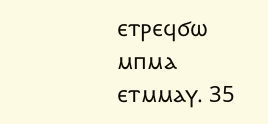ⲉⲧⲣⲉϥϭⲱ ⲙⲡⲙⲁ ⲉⲧⲙⲙⲁⲩ. 35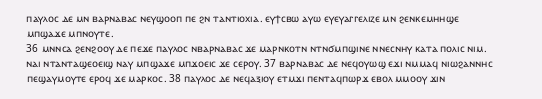ⲡⲁⲩⲗⲟⲥ ⲇⲉ ⲙⲛ ⲃⲁⲣⲛⲁⲃⲁⲥ ⲛⲉⲩϣⲟⲟⲡ ⲡⲉ ϩⲛ ⲧⲁⲛⲧⲓⲟⲭⲓⲁ. ⲉⲩϯⲥⲃⲱ ⲁⲩⲱ ⲉⲩⲉⲩⲁⲅⲅⲉⲗⲓⲍⲉ ⲙⲛ ϩⲉⲛⲕⲉⲙⲏⲏϣⲉ ⲙⲡϣⲁϫⲉ ⲙⲡⲛⲟⲩⲧⲉ.
36 ⲙⲛⲛⲥⲁ ϩⲉⲛϩⲟⲟⲩ ⲇⲉ ⲡⲉϫⲉ ⲡⲁⲩⲗⲟⲥ ⲛⲃⲁⲣⲛⲁⲃⲁⲥ ϫⲉ ⲙⲁⲣⲛⲕⲟⲧⲛ ⲛⲧⲛϭⲙⲡϣⲓⲛⲉ ⲛⲛⲉⲥⲛⲏⲩ ⲕⲁⲧⲁ ⲡⲟⲗⲓⲥ ⲛⲓⲙ. ⲛⲁⲓ ⲛⲧⲁⲛⲧⲁϣⲉⲟⲉⲓϣ ⲛⲁⲩ ⲙⲡϣⲁϫⲉ ⲙⲡϫⲟⲉⲓⲥ ϫⲉ ⲥⲉⲣⲟⲩ. 37 ⲃⲁⲣⲛⲁⲃⲁⲥ ⲇⲉ ⲛⲉϥⲟⲩⲱϣ ⲉϫⲓ ⲛⲙⲙⲁϥ ⲛⲓⲱϩⲁⲛⲛⲏⲥ ⲡⲉϣⲁⲩⲙⲟⲩⲧⲉ ⲉⲣⲟϥ ϫⲉ ⲙⲁⲣⲕⲟⲥ. 38 ⲡⲁⲩⲗⲟⲥ ⲇⲉ ⲛⲉϥⲁⲝⲓⲟⲩ ⲉⲧⲙϫⲓ ⲡⲉⲛⲧⲁϥⲡⲱⲣϫ ⲉⲃⲟⲗ ⲙⲙⲟⲟⲩ ϫⲓⲛ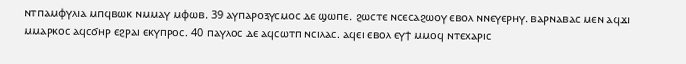ⲛⲧⲡⲁⲙⲫⲩⲗⲓⲁ ⲙⲡϥⲃⲱⲕ ⲛⲙⲙⲁⲩ ⲙⲫⲱⲃ. 39 ⲁⲩⲡⲁⲣⲟⲝⲩⲥⲙⲟⲥ ⲇⲉ ϣⲱⲡⲉ. ϩⲱⲥⲧⲉ ⲛⲥⲉⲥⲁϩⲱⲟⲩ ⲉⲃⲟⲗ ⲛⲛⲉⲩⲉⲣⲏⲩ. ⲃⲁⲣⲛⲁⲃⲁⲥ ⲙⲉⲛ ⲁϥϫⲓ ⲙⲙⲁⲣⲕⲟⲥ ⲁϥⲥϭⲏⲣ ⲉϩⲣⲁⲓ ⲉⲕⲩⲡⲣⲟⲥ. 40 ⲡⲁⲩⲗⲟⲥ ⲇⲉ ⲁϥⲥⲱⲧⲡ ⲛⲥⲓⲗⲁⲥ. ⲁϥⲉⲓ ⲉⲃⲟⲗ ⲉⲩϯ ⲙⲙⲟϥ ⲛⲧⲉⲭⲁⲣⲓⲥ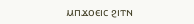ⲙⲡϫⲟⲉⲓⲥ ϩⲓⲧⲛ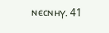ⲛⲉⲥⲛⲏⲩ. 41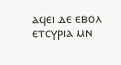ⲁϥⲉⲓ ⲇⲉ ⲉⲃⲟⲗ ⲉⲧⲥⲩⲣⲓⲁ ⲙⲛ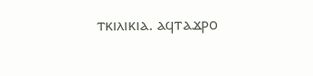ⲧⲕⲓⲗⲓⲕⲓⲁ. ⲁϥⲧⲁϫⲣⲟ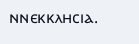ⲛⲛⲉⲕⲕⲗⲏⲥⲓⲁ.